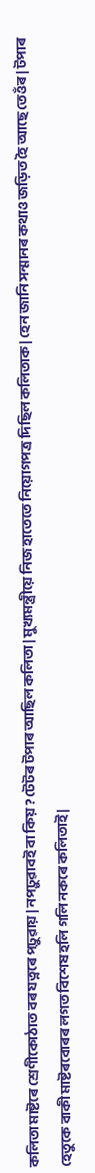কলিতা মাষ্টৰে শ্ৰেণীকোঠাত বৰ যত্নৰে পঢ়ুৱায় | নপঢ়ুৱাবই বা কিয় ? টেটৰ টপাৰ আছিল কলিতা | মুখ্যমন্ত্ৰীয়ে নিজ হাতেতে নিয়োগপত্ৰ দিছিল কলিতাক | হেন জানি সন্মানৰ কথাও জড়িত হৈ আছে তেওঁৰ | টপাৰ হেতুকে বাকী মাষ্টৰবোৰৰ লগত বিশেষ হলি গলি নকৰে কলিতাই |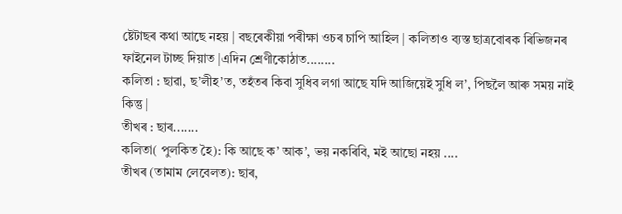ষ্টেটাছৰ কথা আছে নহয় | বছৰেকীয়া পৰীক্ষা ওচৰ চাপি আহিল | কলিতাও ব্যস্ত ছাত্ৰবোৰক ৰিভিজনৰ ফাইনেল টাচ্ছ দিয়াত |এদিন শ্ৰেণীকোঠাত........
কলিতা : ছাৱা, ছ’লীহ’ত, তহঁতৰ কিবা সুধিব লগা আছে যদি আজিয়েই সুধি ল’, পিছলৈ আৰু সময় নাই কিন্তু |
তীখৰ : ছাৰ.......
কলিতা( পুলকিত হৈ): কি আছে ক’ আক’, ভয় নকৰিবি, মই আছো নহয় ....
তীখৰ (তামাম লেবেলত): ছাৰ,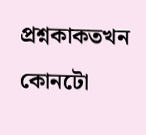প্ৰশ্নকাকতখন কোনটো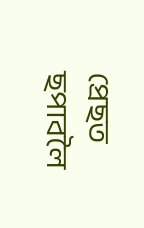প্ৰেছত ছপাবলৈ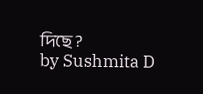দিছে ?
by Sushmita D